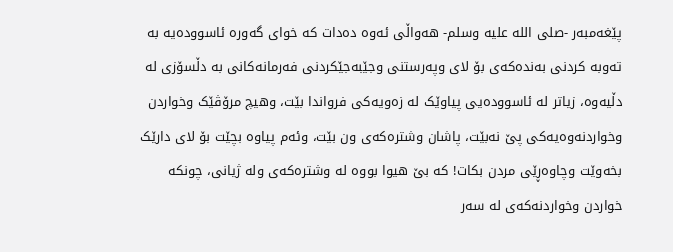پێغەمبەر -صلى اللە علیە وسلم- هەواڵی ئەوە دەدات کە خوای گەورە ئاسوودەیە بە تەوبە کردنی بەندەکەی بۆ لای وپەرستنی وجێبەجێکردنی فەرمانەکانی بە دڵسۆزی لە دڵیەوە، زیاتر لە ئاسوودەیی پیاوێک لە زەویەکی فرواندا بێت، وهیچ مرۆڤێک وخواردن وخواردنەوەیەکی پێ نەبێت، پاشان وشترەکەی ون بێت، وئەم پیاوە بچێت بۆ لای دارێک بخەوێت وچاوەڕێی مردن بکات! کە بێ هیوا بووە لە وشترەکەی ولە ژیانی، چونکە خواردن وخواردنەکەی لە سەر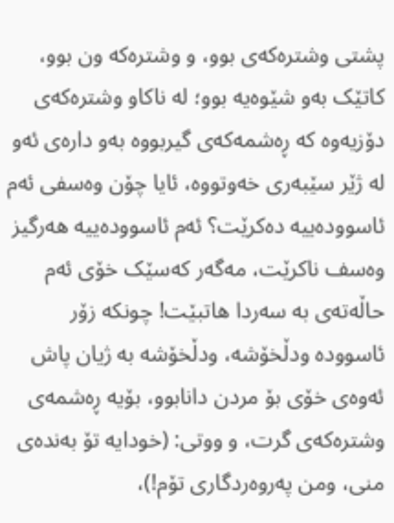پشتی وشترەکەی بوو، و وشترەکە ون بوو، کاتێک بەو شێوەیە بوو؛ لە ناکاو وشترەکەی دۆزیەوە کە ڕەشمەکەی گیربووە بەو دارەی ئەو لە ژێر سێبەری خەوتووە، ئایا چۆن وەسفی ئەم ئاسوودەییە دەکرێت؟ ئەم ئاسوودەییە هەرگیز وەسف ناکرێت، مەگەر کەسێک خۆی ئەم حاڵەتەی بە سەردا هاتبێت! چونکە زۆر ئاسوودە ودڵخۆشە، ودڵخۆشە بە ژیان پاش ئەوەی خۆی بۆ مردن دانابوو، بۆیە ڕەشمەی وشترەکەی گرت، و ووتی: (خودایە تۆ بەندەی منی، ومن پەروەردگاری تۆم!)،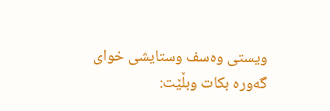ویستی وەسف وستایشی خوای گەورە بکات وبڵێت: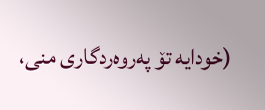(خودایە تۆ پەروەردگاری منی،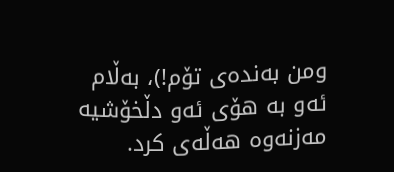ومن بەندەی تۆم!)، بەڵام ئەو بە هۆی ئەو دڵخۆشیە مەزنەوە هەڵەی کرد.